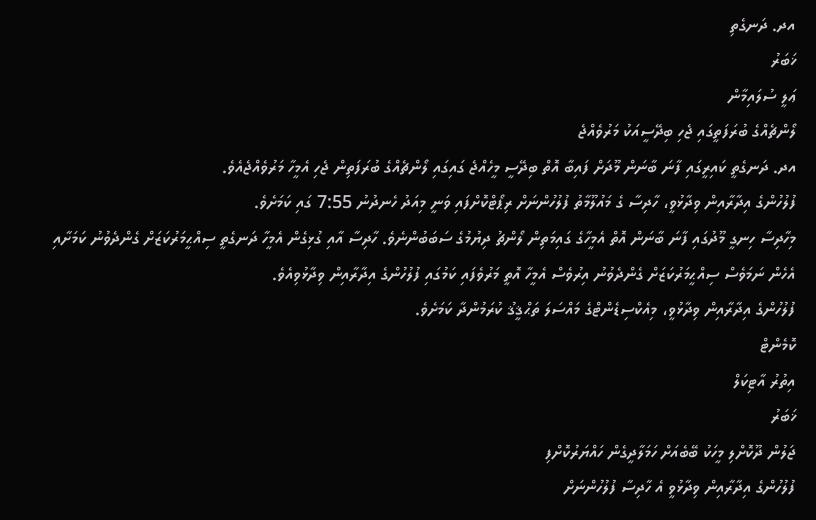އދ. ދަނގެތި
ޚަބަރު
ޢަލީ ސުލައިމާން
ލޯންޗެއްގެ ބުރަފަތީގައި ޖެހި ބިދޭސީއަކު މަރުވެއްޖެ
އދ. ދަނގެތީ ކައިރީގައި ފާނަ ބާނަން މޫދަށް ފައިބާ އޮތް ބިދޭސީ މީހެއްޖެ ގައިގައި ލޯންޗެއްގެ ބުރަފަތިން ޖެހި އެމީހާ މަރުވެއްޖެއެވެ.
ފުލުހުންގެ އިދާރާއިން ވިދާޅުވީ، ހާދިސާ ގެ މައުލޫމާތު ފުލުހުންނަށް ރިޕޯޓްކޮށްފައި ވަނީ މިއަދު ހެނދުނު 7:55 ގައި ކަމަށެވެ.
މިހާދިސާ ހިނގީ މޫދުގައި ފާނަ ބާނަން އޮތް އެމީހާގެ ގައިމަތިން ލޯންޗު ދިޔުމުގެ ސަބަބުންނެވެ. ހާދިސާ އާއި ގުޅިގެން އެމީހާ ދަނގެތީ ސިއްޙީމަރުކަޒަށް ގެންދެވުނު ކަމަށާއި އެހެން ނަމަވެސް ސިއްޙީމަރުކަޒަށް ގެންދެވުނު އިރުވެސް އެމީހާ އޮތީ މަރުވެފައި ކަމުގައި ފުލުހުންގެ އިދާރާއިން ވިދާޅުވިއެވެ.
ފުލުހުންގެ އިދާރާއިން ވިދާޅުވީ، މިއެކްސިޑެންޓްގެ މައްސަލަ ތަޙްޤީޤު ކުރަމުންދާ ކަމަށެވެ.
ކޮމެންޓް
އިތުރު އާޓިކަލް
ޚަބަރު
ޖަލުން ދޫކޮށްލި މީހަކު ބޭބެއަށް ހަމަލާދީގެން ހައްޔަރުކޮށްފި
ފުލުހުންގެ އިދާރާއިން ވިދާޅުވީ އެ ހާދިސާ ފުލުހުންނަށް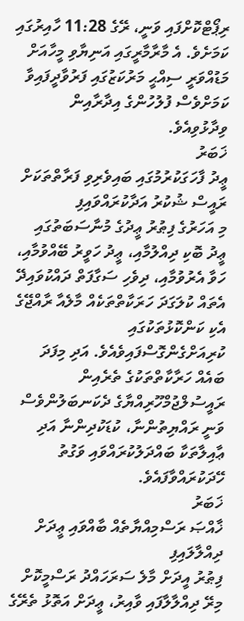ރިޕޯޓްކޮށްފައި ވަނީ، ރޭގެ 11:28 ހާއިރުގައި ކަމަށެވެ. އެ މާރާމާރީގައި އަނިޔާވި މީހާއަށް މަޑުއްވަރީ ސިއްޙީ މަރުކަޒުގައި ފަރުވާދީފައިވާ ކަމަށްވެސް ފުލުހުންގެ އިދާރާއިން ވިދާޅުވިއެވެ.
ޚަބަރު
ޢީދު ފާހަގަކުރުމުގައި ބައިވެރިވި ފަރާތްތަކަށް ރައީސް ޝުކުރު އަދާކުރައްވައިފި
މި އަހަރުގެ ފިޠުރު ޢީދުގެ މުނާސަބަތުގައި ޢީދު ބޮކި ދިއްލުމާއި، ޢީދު ހަވީރު ބޭއްވުމާއި، ހަވާ އެރުވުމާއި، ދިވެހި ސަގާފަތް ދައްކުވައިދޭ އެތައް ކުލަގަދަ ހަރަކާތްތަކެއް މާލެއާ ރާއްޖޭގެ އެކި ކަންކޮޅުތަކުގައި ކުރިއަށްގެންގޮސްފައިވެއެވެ. އަދި މިފަދަ ބައެއް ހަރާކާތްތަކުގެ ތެރެއިން ރައީސުލްޖުމްހޫރިއްޔާގެ ދެކަނބަލުންވެސް ވަނީ ރައްޔިތުންނާ، ކުޑަކުދިންނާ އަދި ޢާއިލާތަކާ ބައްދަލުކުރައްވައި ވަގުތު ހޭދަކުރައްވާފައެވެ.
ޚަބަރު
ޚާއްޞަ ރަސްމިއްޔާތެއް ބާއްވައި ޢީދަށް ދިއްލާލައިފި
ފިޠުރު އީދަށް މާލެ ސަރަހައްދު ރަސްމީކޮށް މިރޭ ދިއްލާލާފައި ވާއިރު، ޢީދަށް އަތޮޅު ތެރޭގެ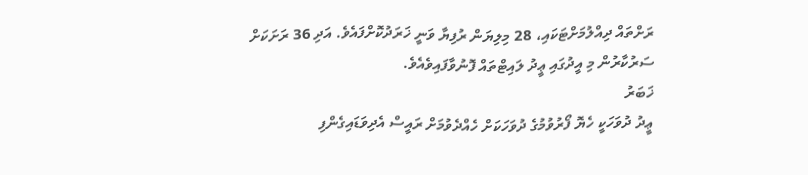ރަށްތައް ދިއްލުމަށްޓަކައި، 28 މިލިޔަން ރުފިޔާ ވަނީ ޚަރަދުކޮށްފައެވެ. އަދި 36 ރަށަކަށް ސަރުކާރުން މި އީދުގައި ޢީދު ލައިޓްތައް ފޮނުވާފައިވެއެވެ.
ޚަބަރު
ޢީދު ދުވަހަކީ ހެޔޮ ފޯރުވުމުގެ ދުވަހަކަށް ހެއްދެވުމަށް ރައީސް އެދިވަޑައިގެންފި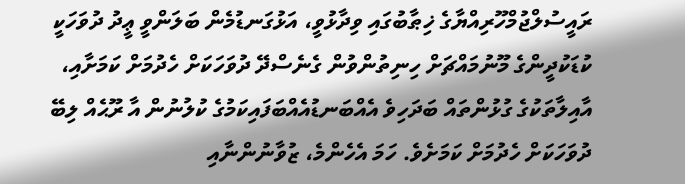ރައީސުލްޖުމްހޫރިއްޔާގެ ޚިޠާބުގައި ވިދާޅުވީ، އަޅުގަނޑުމެން ބަލަންވީ ޢީދު ދުވަހަކީ ކުޑަކުދީންގެ މޫނުމައްޗަށް ހިނިތުންވުން ގެނެސްދޭ ދުވަހަކަށް ހެދުމަށް ކަމަށާއި، އާއިލާތަކުގެ ގުޅުންތައް ބަދަހިވެ އެއްބަނޑުއެއްބަފައިކަމުގެ ކުލުނުން އާ ރޫޙެއް ލިބޭ ދުވަހަކަށް ހެދުމަށް ކަމަށެވެ. ހަމަ އެހެންމެ، ޒުވާނުންނާއި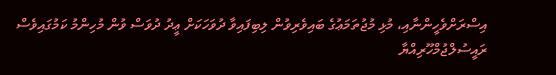އިސްރަށްވެހީންނާއި، މުޅި މުޖުތަމަޢުގެ ބައިވެރިވުން ލިބިފައިވާ ދުވަހަކަށް ޢީދު ދުވަސް ވުން މުހިންމު ކަމުގައިވެސް ރައީސުލްޖުމްހޫރިއްޔާ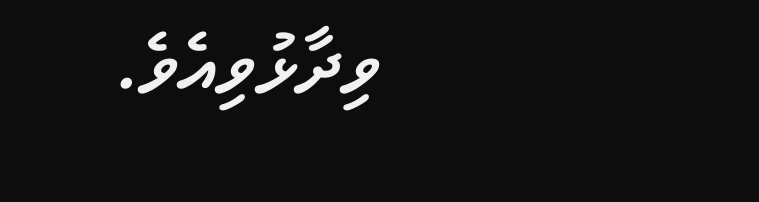ވިދާޅުވިއެވެ.